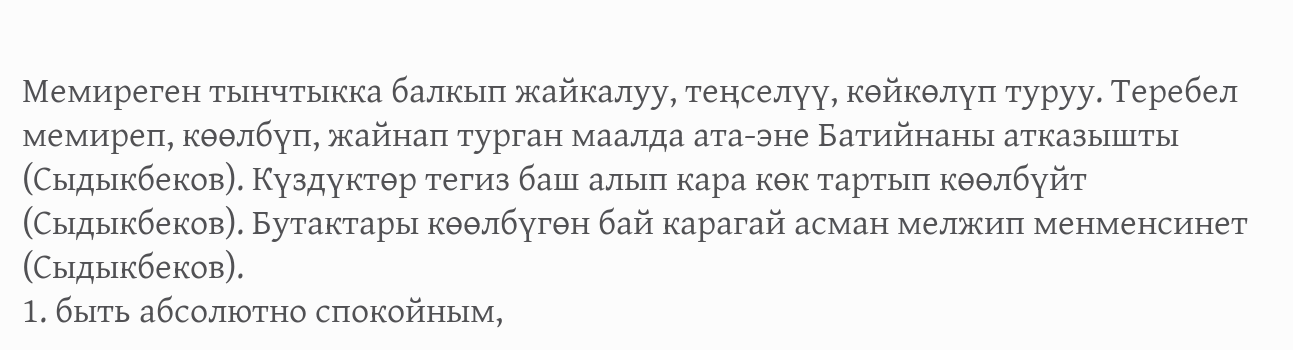Мемиреген тынчтыкка балкып жайкалуу, теңселүү, көйкөлүп туруу. Теребел мемиреп, көөлбүп, жайнап турган маалда ата-эне Батийнаны атказышты (Сыдыкбеков). Күздүктөр тегиз баш алып кара көк тартып көөлбүйт (Сыдыкбеков). Бутактары көөлбүгөн бай карагай асман мелжип менменсинет (Сыдыкбеков).
1. быть абсолютно спокойным,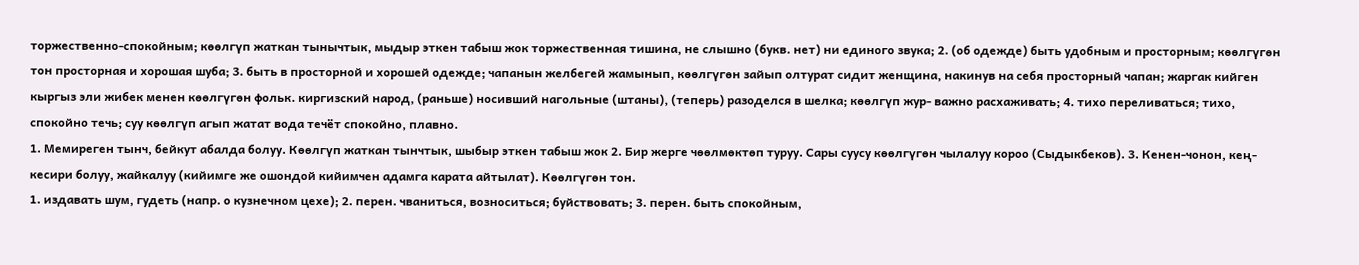торжественно-спокойным; көөлгүп жаткан тынычтык, мыдыр эткен табыш жок торжественная тишина, не слышно (букв. нет) ни единого звука; 2. (об одежде) быть удобным и просторным; көөлгүгөн тон просторная и хорошая шуба; 3. быть в просторной и хорошей одежде; чапанын желбегей жамынып, көөлгүгөн зайып олтурат сидит женщина, накинув на себя просторный чапан; жаргак кийген кыргыз эли жибек менен көөлгүгөн фольк. киргизский народ, (раньше) носивший нагольные (штаны), (теперь) разоделся в шелка; көөлгүп жур- важно расхаживать; 4. тихо переливаться; тихо, спокойно течь; суу көөлгүп агып жатат вода течёт спокойно, плавно.
1. Мемиреген тынч, бейкут абалда болуу. Көөлгүп жаткан тынчтык, шыбыр эткен табыш жок 2. Бир жерге чөөлмөктөп туруу. Сары суусу көөлгүгөн чылалуу короо (Сыдыкбеков). 3. Кенен-чонон, кең-кесири болуу, жайкалуу (кийимге же ошондой кийимчен адамга карата айтылат). Көөлгүгөн тон.
1. издавать шум, гудеть (напр. о кузнечном цехе); 2. перен. чваниться, возноситься; буйствовать; 3. перен. быть спокойным,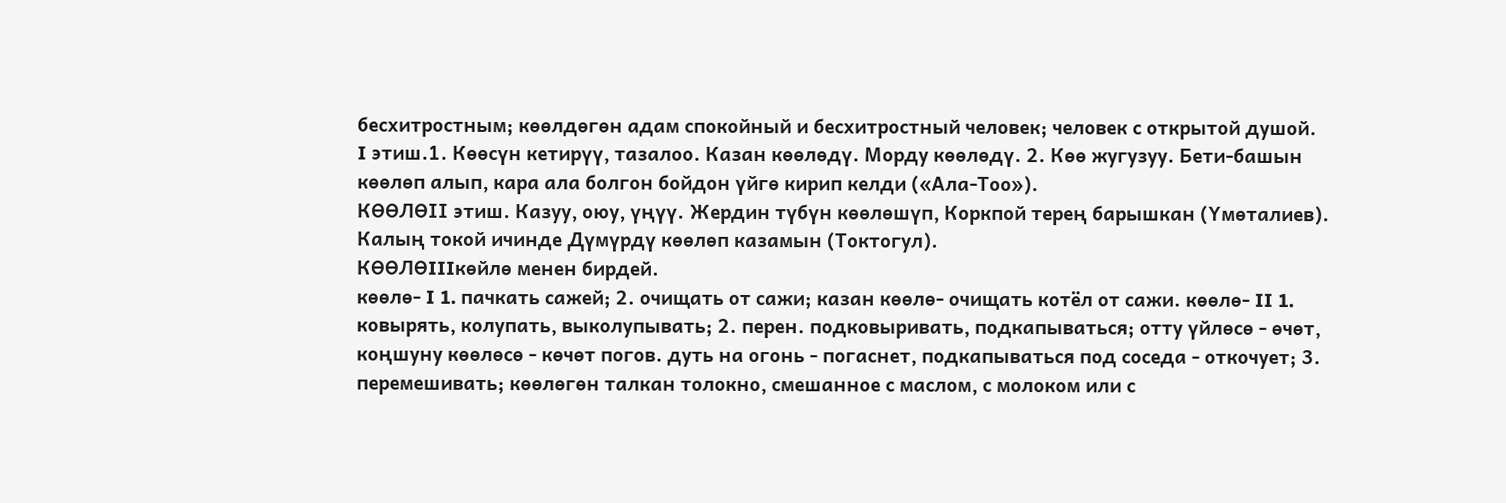бесхитростным; көөлдөгөн адам спокойный и бесхитростный человек; человек с открытой душой.
I этиш.1. Көөсүн кетирүү, тазалоо. Казан көөлөдү. Морду көөлөдү. 2. Көө жугузуу. Бети-башын көөлөп алып, кара ала болгон бойдон үйгө кирип келди («Ала-Тоо»).
КӨӨЛӨII этиш. Казуу, оюу, үңүү. Жердин түбүн көөлөшүп, Коркпой терең барышкан (Үмөталиев). Калың токой ичинде Дүмүрдү көөлөп казамын (Токтогул).
КӨӨЛӨIIIкөйлө менен бирдей.
көөлө- I 1. пачкать сажей; 2. очищать от сажи; казан көөлө- очищать котёл от сажи. көөлө- II 1. ковырять, колупать, выколупывать; 2. перен. подковыривать, подкапываться; отту үйлөсө - өчөт, коңшуну көөлөсө - көчөт погов. дуть на огонь - погаснет, подкапываться под соседа - откочует; 3. перемешивать; көөлөгөн талкан толокно, смешанное с маслом, с молоком или с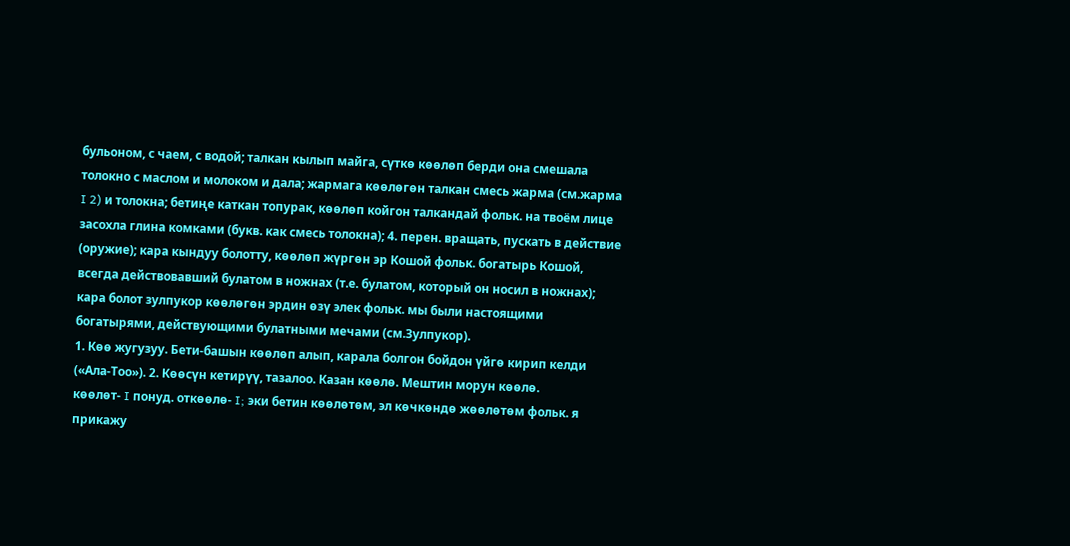бульоном, с чаем, с водой; талкан кылып майга, сүткө көөлөп берди она смешала толокно с маслом и молоком и дала; жармага көөлөгөн талкан смесь жарма (см.жарма I 2) и толокна; бетиңе каткан топурак, көөлөп койгон талкандай фольк. на твоём лице засохла глина комками (букв. как смесь толокна); 4. перен. вращать, пускать в действие (оружие); кара кындуу болотту, көөлөп жүргөн эр Кошой фольк. богатырь Кошой, всегда действовавший булатом в ножнах (т.е. булатом, который он носил в ножнах); кара болот зулпукор көөлөгөн эрдин өзү элек фольк. мы были настоящими богатырями, действующими булатными мечами (см.Зулпукор).
1. Көө жугузуу. Бети-башын көөлөп алып, карала болгон бойдон үйгө кирип келди («Ала-Тоо»). 2. Көөсүн кетирүү, тазалоо. Казан көөлө. Мештин морун көөлө.
көөлөт- I понуд. откөөлө- I; эки бетин көөлөтөм, эл көчкөндө жөөлөтөм фольк. я прикажу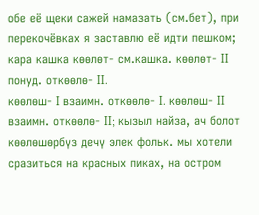обе её щеки сажей намазать (см.бет), при перекочёвках я заставлю её идти пешком; кара кашка көөлөт- см.кашка. көөлөт- II понуд. откөөлө- II.
көөлөш- I взаимн. откөөлө- I. көөлөш- II взаимн. откөөлө- II; кызыл найза, ач болот көөлөшөрбүз дечү элек фольк. мы хотели сразиться на красных пиках, на остром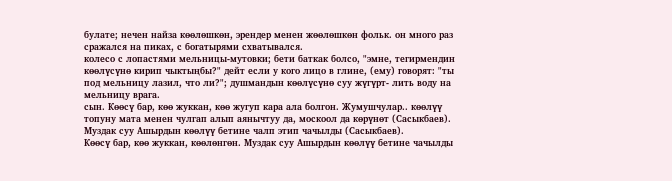булате; нечен найза көөлөшкөн, эрендер менен жөөлөшкөн фольк. он много раз сражался на пиках, с богатырями схватывался.
колесо с лопастями мельницы-мутовки; бети баткак болсо, "эмне, тегирмендин көөлүсүнө кирип чыктыңбы?" дейт если у кого лицо в глине, (ему) говорят: "ты под мельницу лазил, что ли?"; душмандын көөлүсүнө суу жүгүрт- лить воду на мельницу врага.
сын. Көөсү бар, көө жуккан, көө жугуп кара ала болгон. Жумушчулар.. көөлүү топуну мата менен чулгап алып аянычтуу да, москоол да көрүнөт (Сасыкбаев). Муздак суу Ашырдын көөлүү бетине чалп этип чачылды (Сасыкбаев).
Көөсү бар, көө жуккан, көөлөнгөн. Муздак суу Ашырдын көөлүү бетине чачылды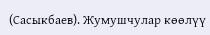(Сасыкбаев). Жумушчулар көөлүү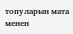топуларын мата менен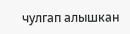чулгап алышкан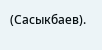(Сасыкбаев).